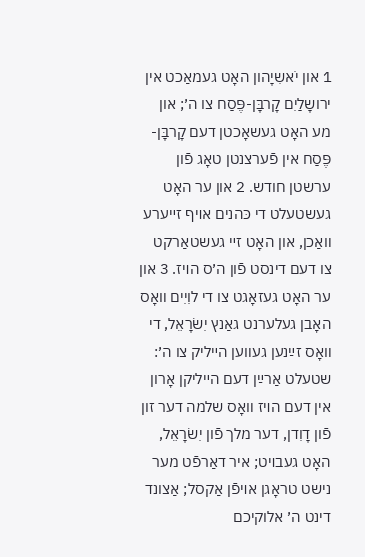1 און יֹאשִיָהון האָט געמאַכט אין ירושָלַיִם קָרבָּן-פֶּסַח צו ה׳; און מע האָט געשאָכטן דעם קָרבָּן-פֶּסַח אין פֿערצנטן טאָג פֿון ערשטן חודש. 2 און ער האָט געשטעלט די כּהנים אױף זײערע װאַכן, און האָט זײ געשטאַרקט צו דעם דינסט פֿון ה׳ס הױז. 3 און ער האָט געזאָגט צו די לוִיִים װאָס האָבן געלערנט גאַנץ יִשׂרָאֵל, די װאָס זײַנען געװען הײליק צו ה׳: שטעלט אַרײַן דעם הײליקן אָרון אין דעם הױז װאָס שלמה דער זון פֿון דָוִדן, דער מלך פֿון יִשׂרָאֵל, האָט געבױט; איר דאַרפֿט מער נישט טראָגן אױפֿן אַקסל; אַצונד דינט ה׳ אלוקיכם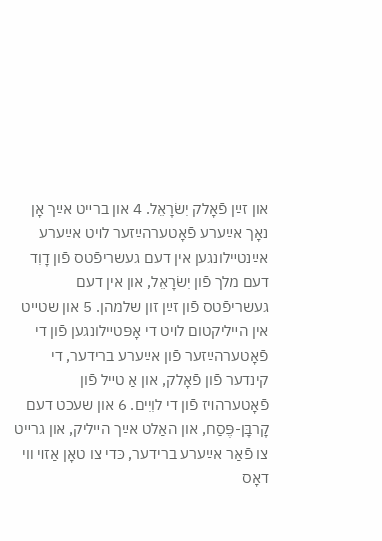און זײַן פֿאָלק יִשׂרָאֵל. 4 און ברײט אײַך אָן נאָך אײַערע פֿאָטערהײַזער לױט אײַערע אײַנטײלונגען אין דעם געשריפֿטס פֿון דָוִד דעם מלך פֿון יִשׂרָאֵל, און אין דעם געשריפֿטס פֿון זײַן זון שלמהן. 5 און שטײט אין הײליקטום לױט די אָפּטײלונגען פֿון די פֿאָטערהײַזער פֿון אײַערע ברידער, די קינדער פֿון פֿאָלק, און אַ טײל פֿון פֿאָטערהױז פֿון די לוִיִים. 6 און שעכט דעם קָרבָּן-פֶּסַח, און האַלט אײַך הײליק, און גרײט צו פֿאַר אײַערע ברידער, כּדי צו טאָן אַזױ װי דאָס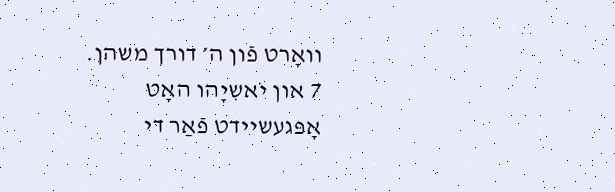װאָרט פֿון ה׳ דורך משהן.
7 און יֹאשִיָהו האָט אָפּגעשײדט פֿאַר די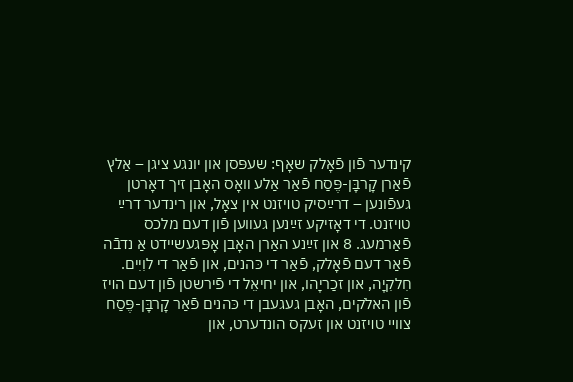קינדער פֿון פֿאָלק שאָף: שעפּסן און יונגע ציגן – אַלץ פֿאַרן קָרבָּן-פֶּסַח פֿאַר אַלע װאָס האָבן זיך דאָרטן געפֿונען – דרײַסיק טױזנט אין צאָל, און רינדער דרײַ טױזנט. די דאָזיקע זײַנען געװען פֿון דעם מלכס פֿאַרמעג. 8 און זײַנע האַרן האָבן אָפּגעשײדט אַ נדבֿה פֿאַר דעם פֿאָלק, פֿאַר די כּהנים, און פֿאַר די לוִיִים. חִלקִיָה, און זכַריָהו, און יחיאֵל די פֿירשטן פֿון דעם הױז פֿון האלֹקים, האָבן געגעבן די כּהנים פֿאַר קָרבָּן-פֶּסַח צװײ טױזנט און זעקס הונדערט, און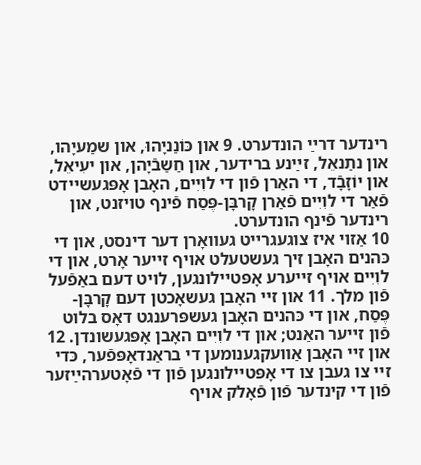רינדער דרײַ הונדערט. 9 און כּוֹנַניָהוּ, און שמַעיָהו, און נתַנאֵל, זײַנע ברידער, און חַשַבֿיָהן, און יעִיאֵל, און יוֹזָבָֿד, די האַרן פֿון די לוִיִים, האָבן אָפּגעשײדט פֿאַר די לוִיִים פֿאַרן קָרבָּן-פֶּסַח פֿינף טױזנט, און רינדער פֿינף הונדערט.
10 אַזױ איז צוגעגרײט געװאָרן דער דינסט, און די כּהנים האָבן זיך געשטעלט אױף זײער אָרט, און די לוִיִים אױף זײערע אָפּטײלונגען, לױט דעם באַפֿעל פֿון מלך. 11 און זײ האָבן געשאָכטן דעם קָרבָּן-פֶּסַח, און די כּהנים האָבן געשפּרענגט דאָס בלוט פֿון זײער האַנט; און די לוִיִים האָבן אָפּגעשונדן. 12 און זײ האָבן אַװעקגענומען די בראַנדאָפּפֿער, כּדי זײ צו געבן צו די אָפּטײלונגען פֿון די פֿאָטערהײַזער פֿון די קינדער פֿון פֿאָלק אױף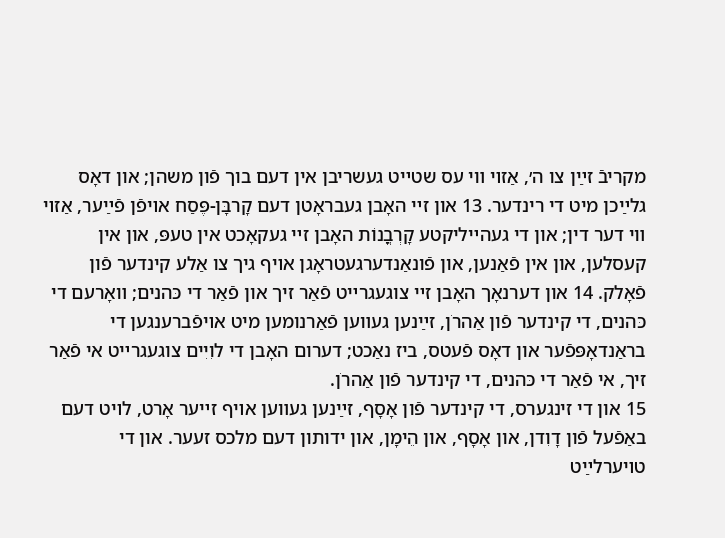מקריבֿ זײַן צו ה׳, אַזױ װי עס שטײט געשריבן אין דעם בוך פֿון משהן; און דאָס גלײַכן מיט די רינדער. 13 און זײ האָבן געבראָטן דעם קָרבָּן-פֶּסַח אױפֿן פֿײַער, אַזױ װי דער דין; און די געהײליקטע קָרְבֳנוֹת האָבן זײ געקאָכט אין טעפּ, און אין קעסלען, און אין פֿאַנען, און פֿונאַנדערגעטראָגן אױף גיך צו אַלע קינדער פֿון פֿאָלק. 14 און דערנאָך האָבן זײ צוגעגרײט פֿאַר זיך און פֿאַר די כּהנים; װאָרעם די כּהנים, די קינדער פֿון אַהרֹן, זײַנען געװען פֿאַרנומען מיט אױפֿברענגען די בראַנדאָפּפֿער און דאָס פֿעטס, ביז נאַכט; דערום האָבן די לוִיִים צוגעגרײט אי פֿאַר זיך, אי פֿאַר די כּהנים, די קינדער פֿון אַהרֹן.
15 און די זינגערס, די קינדער פֿון אָסָף, זײַנען געװען אױף זײער אָרט, לױט דעם באַפֿעל פֿון דָוִדן, און אָסָף, און הֵימָן, און ידותון דעם מלכס זעער. און די טױערלײַט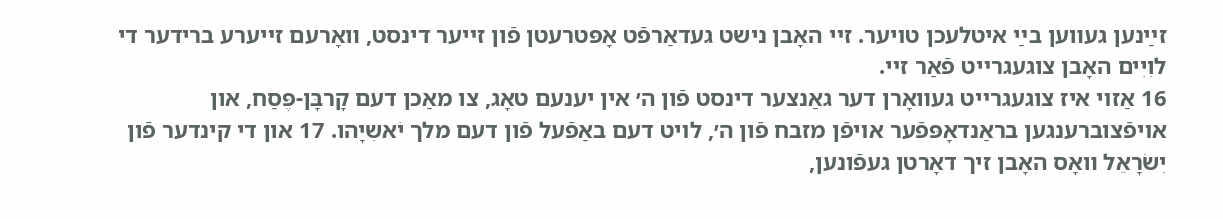זײַנען געװען בײַ איטלעכן טױער. זײ האָבן נישט געדאַרפֿט אָפּטרעטן פֿון זײער דינסט, װאָרעם זײערע ברידער די לוִיִים האָבן צוגעגרײט פֿאַר זײ.
16 אַזױ איז צוגעגרײט געװאָרן דער גאַנצער דינסט פֿון ה׳ אין יענעם טאָג, צו מאַכן דעם קָרבָּן-פֶּסַח, און אױפֿצוברענגען בראַנדאָפּפֿער אױפֿן מזבח פֿון ה׳, לױט דעם באַפֿעל פֿון דעם מלך יֹאשִיָהו. 17 און די קינדער פֿון יִשׂרָאֵל װאָס האָבן זיך דאָרטן געפֿונען,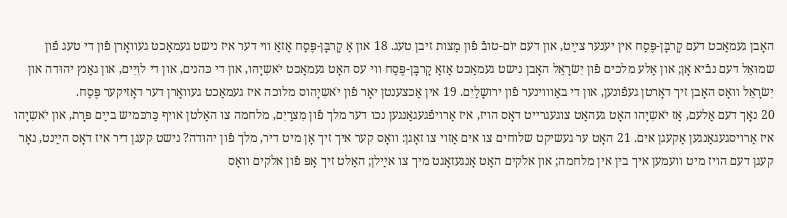האָבן געמאַכט דעם קָרבָּן-פֶּסַח אין יענער צײַט, און דעם יוֹם-טובֿ פֿון מַצות זיבן טעג. 18 און אַ קָרבָּן-פֶּסַח אַזאַ װי דער איז נישט געמאַכט געװאָרן פֿון די טעג פֿון שמוּאֵל דעם נבֿיא אָן; און אַלע מלכים פֿון יִשׂרָאֵל האָבן נישט געמאַכט אַזאַ קָרבָּן-פֶּסַח װי עס האָט געמאַכט יֹאשִיָהו, און די כּהנים, און די לוִיִים, און גאַנץ יהוּדה און יִשׂרָאֵל װאָס האָבן זיך דאָרטן געפֿונען, און די באַװױנער פֿון ירושָלַיִם. 19 אין אַכצענטן יאָר פֿון יֹאשִיָהוס מלוכה איז געמאַכט געװאָרן דער דאָזיקער פֶּסַח.
20 נאָך דעם אַלעם, אַז יֹאשִיָהו האָט געהאַט צוגעגרײט דאָס הױז, איז אַרױפֿגעגאַנגען נכו דער מלך פֿון מִצרַיִם, מלחמה צו האַלטן אױף כַּרכּמיש בײַם פּרָת, און יֹאשִיָהו איז אַרױסגעגאַנגען אַקעגן אים. 21 האָט ער געשיקט שלוחים צו אים אַזױ צו זאָגן: װאָס קער איך זיך אָן מיט דיר, מלך פֿון יהוּדה? נישט קעגן דיר איז דאָס הײַנט, נאָר קעגן דעם הױז מיט װעמען איך בין אין מלחמה; און אלֹקים האָט אָנגעזאָגט מיך צו אײַלן; האַלט זיך אָפּ פֿון אלֹקים װאָס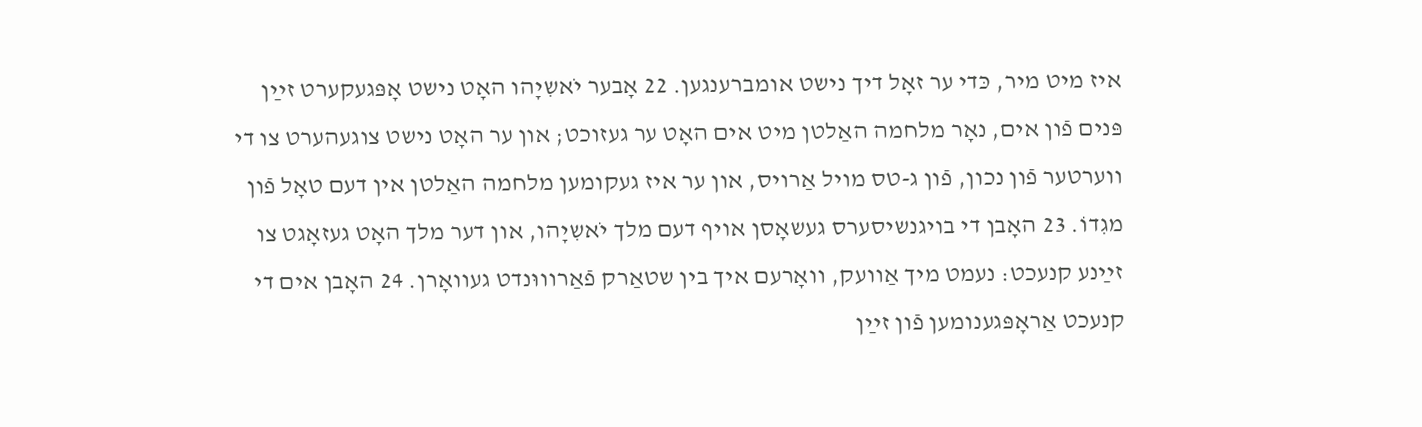איז מיט מיר, כּדי ער זאָל דיך נישט אומברענגען. 22 אָבער יֹאשִיָהו האָט נישט אָפּגעקערט זײַן פּנים פֿון אים, נאָר מלחמה האַלטן מיט אים האָט ער געזוכט; און ער האָט נישט צוגעהערט צו די װערטער פֿון נכון, פֿון ג-טס מױל אַרױס, און ער איז געקומען מלחמה האַלטן אין דעם טאָל פֿון מגִדוֹ. 23 האָבן די בױגנשיסערס געשאָסן אױף דעם מלך יֹאשִיָהו, און דער מלך האָט געזאָגט צו זײַנע קנעכט: נעמט מיך אַװעק, װאָרעם איך בין שטאַרק פֿאַרװוּנדט געװאָרן. 24 האָבן אים די קנעכט אַראָפּגענומען פֿון זײַן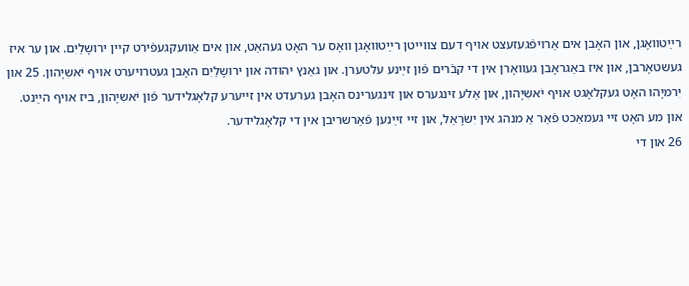רײַטװאָגן, און האָבן אים אַרױפֿגעזעצט אױף דעם צװײטן רײַטװאָגן װאָס ער האָט געהאַט, און אים אַװעקגעפֿירט קײן ירושָלַיִם. און ער איז געשטאָרבן, און איז באַגראָבן געװאָרן אין די קבֿרים פֿון זײַנע עלטערן. און גאַנץ יהוּדה און ירושָלַיִם האָבן געטרױערט אױף יֹאשִיָהון. 25 און יִרמיָהו האָט געקלאָגט אױף יֹאשִיָהון, און אַלע זינגערס און זינגערינס האָבן גערעדט אין זײערע קלאָגלידער פֿון יֹאשִיָהון, ביז אױף הײַנט. און מע האָט זײ געמאַכט פֿאַר אַ מנהג אין יִשׂרָאֵל, און זײ זײַנען פֿאַרשריבן אין די קלאָגלידער.
26 און די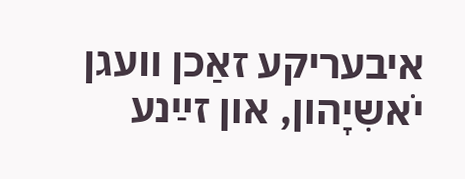איבעריקע זאַכן װעגן יֹאשִיָהון, און זײַנע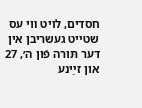חסדים, לױט װי עס שטײט געשריבן אין דער תּורה פֿון ה׳, 27 און זײַנע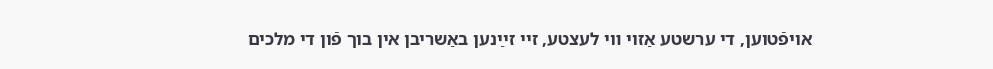אױפֿטוען, די ערשטע אַזױ װי לעצטע, זײ זײַנען באַשריבן אין בוך פֿון די מלכים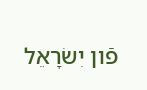פֿון יִשׂרָאֵל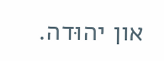און יהוּדה.